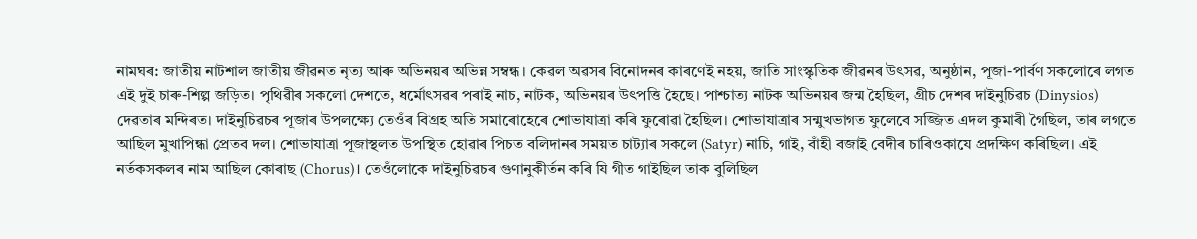নামঘৰ: জাতীয় নাটশাল জাতীয় জীৱনত নৃত্য আৰু অভিনয়ৰ অভিন্ন সম্বন্ধ। কেৱল অৱসৰ বিনোদনৰ কাৰণেই নহয়, জাতি সাংস্কৃতিক জীৱনৰ উৎসৱ, অনুষ্ঠান, পূজা-পার্বণ সকলোৰে লগত এই দুই চাৰু-শিল্প জড়িত। পৃথিৱীৰ সকলো দেশতে, ধর্মোৎসৱৰ পৰাই নাচ, নাটক, অভিনয়ৰ উৎপত্তি হৈছে। পাশ্চাত্য নাটক অভিনয়ৰ জন্ম হৈছিল, গ্রীচ দেশৰ দাইনুচিৱচ (Dinysios) দেৱতাৰ মন্দিৰত। দাইনুচিৱচৰ পূজাৰ উপলক্ষ্যে তেওঁৰ বিগ্রহ অতি সমাৰোহেৰে শোভাযাত্রা কৰি ফুৰোৱা হৈছিল। শোভাযাত্ৰাৰ সন্মুখভাগত ফুলেবে সজ্জিত এদল কুমাৰী গৈছিল, তাৰ লগতে আছিল মুখাপিন্ধা প্রেতব দল। শোভাযাত্রা পূজাস্থলত উপস্থিত হোৱাৰ পিচত বলিদানৰ সময়ত চাট্যাৰ সকলে (Satyr) নাচি, গাই, বাঁহী বজাই বেদীৰ চাৰিওকাযে প্রদক্ষিণ কৰিছিল। এই নৰ্তকসকলৰ নাম আছিল কোৰাছ (Chorus)। তেওঁলোকে দাইনুচিৱচৰ গুণানুকীর্তন কৰি যি গীত গাইছিল তাক বুলিছিল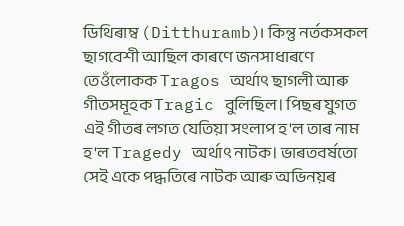ডিথিৰাম্ব (Ditthuramb)। কিন্তু নর্তকসকল ছাগবেশী আছিল কাৰণে জনসাধাৰণে তেওঁলোকক Tragos অর্থাৎ ছাগলী আৰু গীতসমূহক Tragic বুলিছিল। পিছৰ যুগত এই গীতৰ লগত যেতিয়া সংলাপ হ'ল তাৰ নাম হ'ল Tragedy অর্থাৎ নাটক। ভাৰতবৰ্ষতো সেই একে পদ্ধতিৰে নাটক আৰু অভিনয়ৰ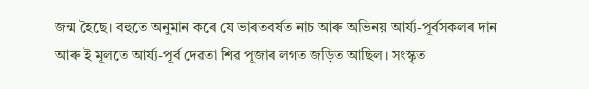জন্ম হৈছে। বহুতে অনুমান কৰে যে ভাৰতবৰ্ষত নাচ আৰু অভিনয় আর্য্য-পূর্বসকলৰ দান আৰু ই মূলতে আর্য্য-পূর্ব দেৱতা শিৱ পূজাৰ লগত জড়িত আছিল। সংস্কৃত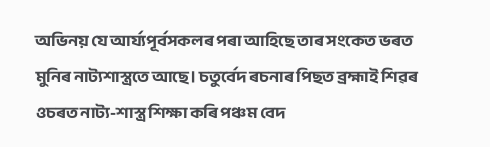অভিনয় যে আৰ্য্যপূৰ্বসকলৰ পৰা আহিছে তাৰ সংকেত ভৰত মুনিৰ নাট্যশাস্ত্ৰতে আছে। চতুর্বেদ ৰচনাৰ পিছত ব্ৰহ্মাই শিৱৰ ওচৰত নাট্য-শাস্ত্র শিক্ষা কৰি পঞ্চম বেদ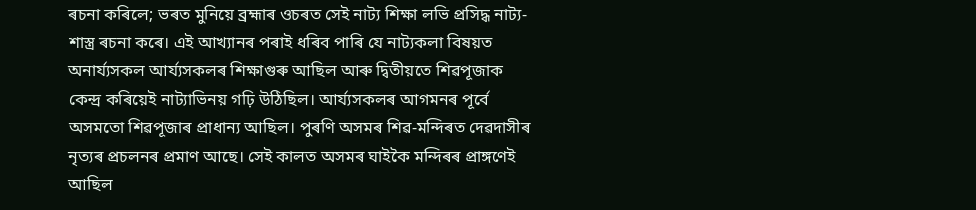ৰচনা কৰিলে; ভৰত মুনিয়ে ব্ৰহ্মাৰ ওচৰত সেই নাট্য শিক্ষা লভি প্রসিদ্ধ নাট্য-শাস্ত্ৰ ৰচনা কৰে। এই আখ্যানৰ পৰাই ধৰিব পাৰি যে নাট্যকলা বিষয়ত অনাৰ্য্যসকল আৰ্য্যসকলৰ শিক্ষাগুৰু আছিল আৰু দ্বিতীয়তে শিৱপূজাক কেন্দ্ৰ কৰিয়েই নাট্যাভিনয় গঢ়ি উঠিছিল। আৰ্য্যসকলৰ আগমনৰ পূৰ্বে অসমতো শিৱপূজাৰ প্রাধান্য আছিল। পুৰণি অসমৰ শিৱ-মন্দিৰত দেৱদাসীৰ নৃত্যৰ প্ৰচলনৰ প্ৰমাণ আছে। সেই কালত অসমৰ ঘাইকৈ মন্দিৰৰ প্রাঙ্গণেই আছিল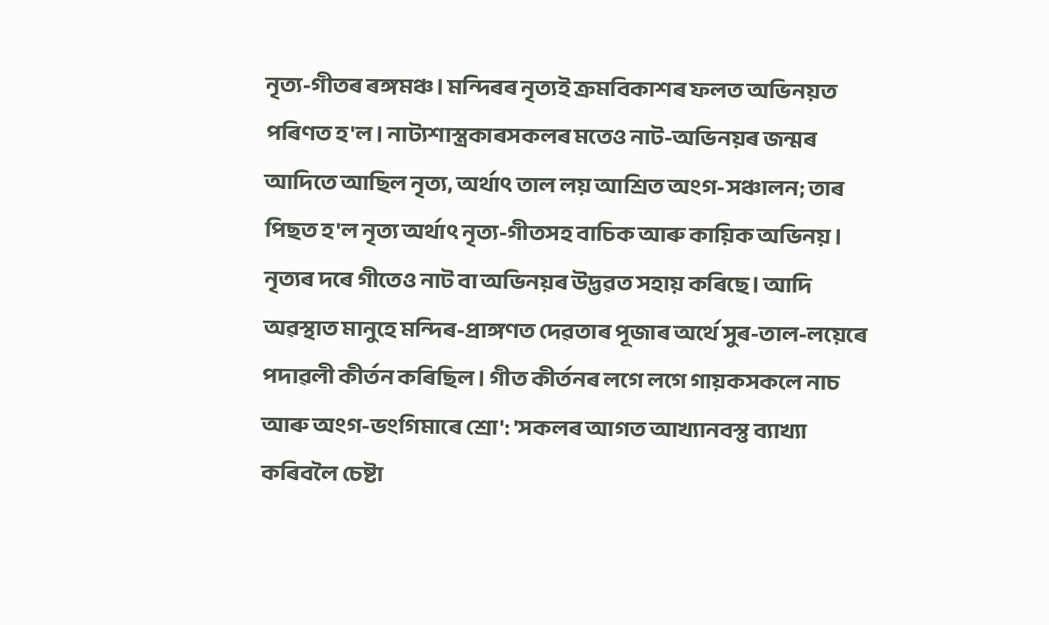নৃত্য-গীতৰ ৰঙ্গমঞ্চ। মন্দিৰৰ নৃত্যই ক্রমবিকাশৰ ফলত অভিনয়ত পৰিণত হ'ল। নাট্যশাস্ত্ৰকাৰসকলৰ মতেও নাট-অভিনয়ৰ জন্মৰ আদিতে আছিল নৃত্য, অর্থাৎ তাল লয় আশ্রিত অংগ-সঞ্চালন; তাৰ পিছত হ'ল নৃত্য অর্থাৎ নৃত্য-গীতসহ বাচিক আৰু কায়িক অভিনয়। নৃত্যৰ দৰে গীতেও নাট বা অভিনয়ৰ উদ্ভৱত সহায় কৰিছে। আদি অৱস্থাত মানুহে মন্দিৰ-প্রাঙ্গণত দেৱতাৰ পূজাৰ অৰ্থে সুৰ-তাল-লয়েৰে পদাৱলী কীর্তন কৰিছিল। গীত কীৰ্তনৰ লগে লগে গায়কসকলে নাচ আৰু অংগ-ভংগিমাৰে শ্ৰো': 'সকলৰ আগত আখ্যানবস্তু ব্যাখ্যা কৰিবলৈ চেষ্টা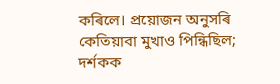কৰিলে। প্রয়োজন অনুসৰি কেতিয়াবা মুখাও পিন্ধিছিল; দর্শকক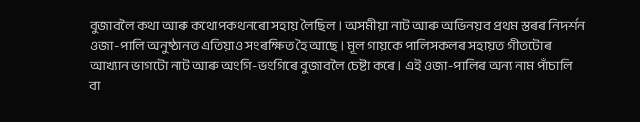বুজাবলৈ কথা আৰু কথোপকথনৰো সহায় লৈছিল। অসমীয়া নাট আৰু অভিনয়ব প্রথম স্তৰৰ নিদর্শন ওজা-পালি অনুষ্ঠানত এতিয়াও সংৰক্ষিত হৈ আছে। মূল গায়কে পালিসকলৰ সহায়ত গীতটোৰ আখ্যান ভাগটো নাট আৰু অংগি-ভংগিৰে বুজাবলৈ চেষ্টা কৰে। এই ওজা-পালিৰ অন্য নাম পাঁচালি বা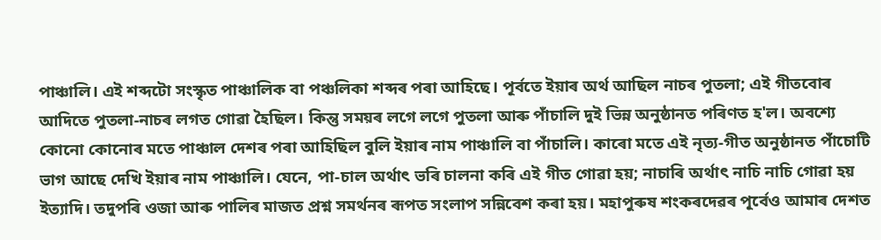পাঞ্চালি। এই শব্দটো সংস্কৃত পাঞ্চালিক বা পঞ্চলিকা শব্দৰ পৰা আহিছে। পূৰ্বতে ইয়াৰ অৰ্থ আছিল নাচৰ পুতলা; এই গীতবোৰ আদিতে পুতলা-নাচৰ লগত গোৱা হৈছিল। কিন্তু সময়ৰ লগে লগে পুতলা আৰু পাঁচালি দুই ভিন্ন অনুষ্ঠানত পৰিণত হ'ল। অবশ্যে কোনো কোনোৰ মতে পাঞ্চাল দেশৰ পৰা আহিছিল বুলি ইয়াৰ নাম পাঞ্চালি বা পাঁচালি। কাৰো মতে এই নৃত্য-গীত অনুষ্ঠানত পাঁচোটি ভাগ আছে দেখি ইয়াৰ নাম পাঞ্চালি। যেনে, পা-চাল অর্থাৎ ভৰি চালনা কৰি এই গীত গোৱা হয়; নাচাৰি অৰ্থাৎ নাচি নাচি গোৱা হয় ইত্যাদি। তদুপৰি ওজা আৰু পালিৰ মাজত প্রশ্ন সমর্থনৰ ৰূপত সংলাপ সন্নিবেশ কৰা হয়। মহাপুৰুষ শংকৰদেৱৰ পূৰ্বেও আমাৰ দেশত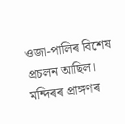ওজা-পালিৰ বিশেষ প্রচলন আছিল। মন্দিৰৰ প্ৰাঙ্গণৰ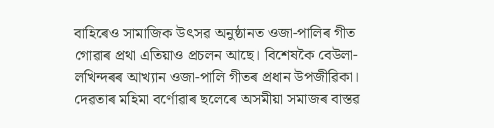বাহিৰেও সামাজিক উৎসৱ অনুষ্ঠানত ওজা-পালিৰ গীত গোৱাৰ প্রথা এতিয়াও প্রচলন আছে। বিশেষকৈ বেউলা-লখিন্দৰৰ আখ্যান ওজা-পালি গীতৰ প্ৰধান উপজীৱিকা। দেৱতাৰ মহিমা বর্ণোৱাৰ ছলেৰে অসমীয়া সমাজৰ বাস্তৱ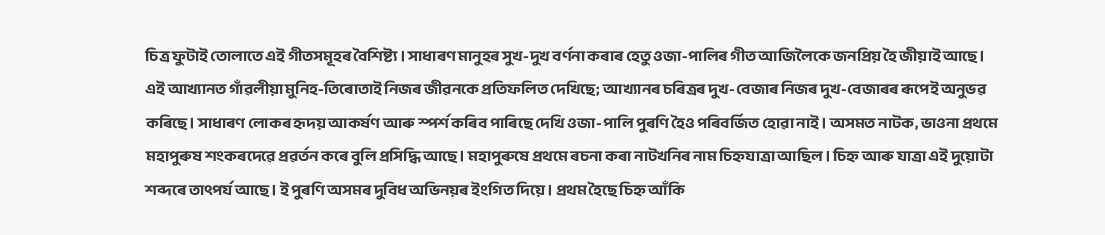চিত্র ফুটাই তোলাতে এই গীতসমূহৰ বৈশিষ্ট্য। সাধাৰণ মানুহৰ সুখ-দুখ বৰ্ণনা কৰাৰ হেতু ওজা-পালিৰ গীত আজিলৈকে জনপ্রিয় হৈ জীয়াই আছে। এই আখ্যানত গাঁৱলীয়া মুনিহ-তিৰোতাই নিজৰ জীৱনকে প্রতিফলিত দেখিছে; আখ্যানৰ চৰিত্ৰৰ দুখ-বেজাৰ নিজৰ দুখ-বেজাৰৰ ৰূপেই অনুভৱ কৰিছে। সাধাৰণ লোকৰ হৃদয় আকৰ্ষণ আৰু স্পৰ্শ কৰিব পাৰিছে দেখি ওজা-পালি পুৰণি হৈও পৰিবৰ্জিত হোৱা নাই। অসমত নাটক, ভাওনা প্রথমে মহাপুৰুষ শংকৰদেৱে প্ৰৱৰ্তন কৰে বুলি প্রসিদ্ধি আছে। মহাপুৰুষে প্রথমে ৰচনা কৰা নাটখনিৰ নাম চিহ্নযাত্রা আছিল। চিহ্ন আৰু যাত্রা এই দুয়োটা শব্দৰে তাৎপর্য আছে। ই পুৰণি অসমৰ দুবিধ অভিনয়ৰ ইংগিত দিয়ে। প্রথম হৈছে চিহ্ন আঁকি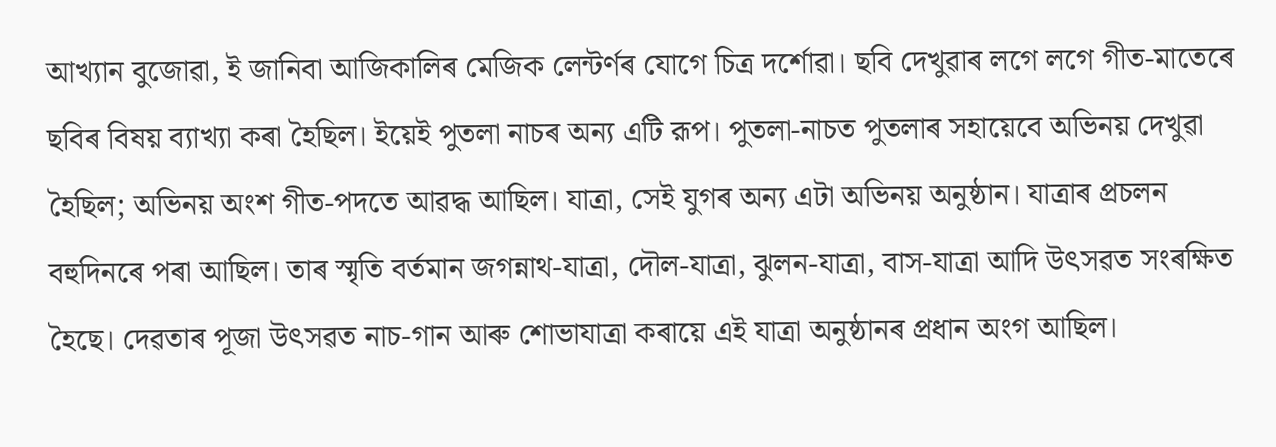আখ্যান বুজোৱা, ই জানিবা আজিকালিৰ মেজিক লেন্টৰ্ণৰ যোগে চিত্র দর্শোৱা। ছবি দেখুৱাৰ লগে লগে গীত-মাতেৰে ছবিৰ বিষয় ব্যাখ্যা কৰা হৈছিল। ইয়েই পুতলা নাচৰ অন্য এটি রূপ। পুতলা-নাচত পুতলাৰ সহায়েবে অভিনয় দেখুৱা হৈছিল; অভিনয় অংশ গীত-পদতে আৱদ্ধ আছিল। যাত্রা, সেই যুগৰ অন্য এটা অভিনয় অনুষ্ঠান। যাত্ৰাৰ প্ৰচলন বহুদিনৰে পৰা আছিল। তাৰ স্মৃতি বর্তমান জগন্নাথ-যাত্রা, দৌল-যাত্রা, ঝুলন-যাত্রা, বাস-যাত্রা আদি উৎসৱত সংৰক্ষিত হৈছে। দেৱতাৰ পূজা উৎসৱত নাচ-গান আৰু শোভাযাত্রা কৰায়ে এই যাত্রা অনুষ্ঠানৰ প্ৰধান অংগ আছিল।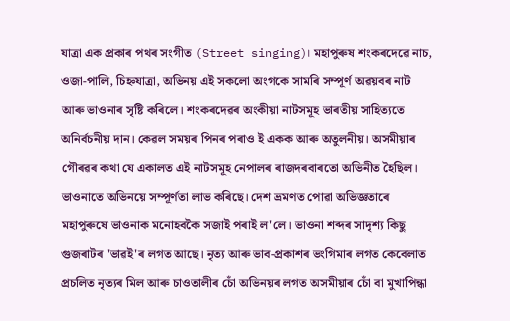যাত্রা এক প্ৰকাৰ পথৰ সংগীত (Street singing)। মহাপুৰুষ শংকৰদেৱে নাচ, ওজা-পালি, চিহ্নযাত্রা, অভিনয় এই সকলো অংগকে সামৰি সম্পূৰ্ণ অৱয়বৰ নাট আৰু ভাওনাৰ সৃষ্টি কৰিলে। শংকৰদেৱৰ অংকীয়া নাটসমূহ ভাৰতীয় সাহিত্যতে অনির্বচনীয় দান। কেৱল সময়ৰ পিনৰ পৰাও ই একক আৰু অতুলনীয়। অসমীয়াৰ গৌৰৱৰ কথা যে একালত এই নাটসমূহ নেপালৰ ৰাজদৰবাৰতো অভিনীত হৈছিল। ভাওনাতে অভিনয়ে সম্পূর্ণতা লাভ কৰিছে। দেশ ভ্রমণত পোৱা অভিজ্ঞতাৰে মহাপুৰুষে ভাওনাক মনোহবকৈ সজাই পৰাই ল'লে। ভাওনা শব্দৰ সাদৃশ্য কিছু গুজৰাটৰ 'ভাৱই'ৰ লগত আছে। নৃত্য আৰু ভাব-প্রকাশৰ ভংগিমাৰ লগত কেবেলাত প্রচলিত নৃত্যৰ মিল আৰু চাওতালীৰ চোঁ অভিনয়ৰ লগত অসমীয়াৰ চোঁ বা মুখাপিন্ধা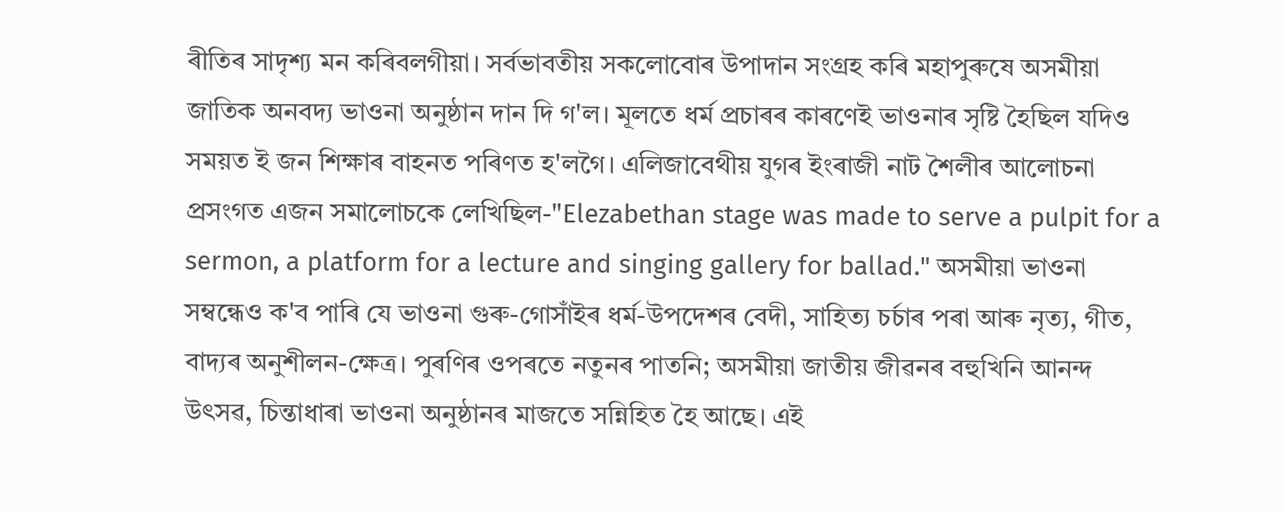ৰীতিৰ সাদৃশ্য মন কৰিবলগীয়া। সর্বভাবতীয় সকলোবোৰ উপাদান সংগ্ৰহ কৰি মহাপুৰুষে অসমীয়া জাতিক অনবদ্য ভাওনা অনুষ্ঠান দান দি গ'ল। মূলতে ধৰ্ম প্ৰচাৰৰ কাৰণেই ভাওনাৰ সৃষ্টি হৈছিল যদিও সময়ত ই জন শিক্ষাৰ বাহনত পৰিণত হ'লগৈ। এলিজাবেথীয় যুগৰ ইংৰাজী নাট শৈলীৰ আলোচনা প্রসংগত এজন সমালোচকে লেখিছিল-"Elezabethan stage was made to serve a pulpit for a sermon, a platform for a lecture and singing gallery for ballad." অসমীয়া ভাওনা সম্বন্ধেও ক'ব পাৰি যে ভাওনা গুৰু-গোসাঁইৰ ধৰ্ম-উপদেশৰ বেদী, সাহিত্য চর্চাৰ পৰা আৰু নৃত্য, গীত, বাদ্যৰ অনুশীলন-ক্ষেত্র। পুৰণিৰ ওপৰতে নতুনৰ পাতনি; অসমীয়া জাতীয় জীৱনৰ বহুখিনি আনন্দ উৎসৱ, চিন্তাধাৰা ভাওনা অনুষ্ঠানৰ মাজতে সন্নিহিত হৈ আছে। এই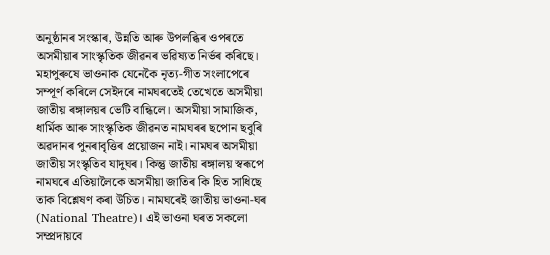অনুষ্ঠানৰ সংস্কাৰ, উন্নতি আৰু উপলব্ধিৰ ওপৰতে অসমীয়াৰ সাংস্কৃতিক জীৱনৰ ভৱিষ্যত নির্ভৰ কৰিছে। মহাপুৰুষে ভাওনাক যেনেকৈ নৃত্য-গীত সংলাপেৰে সম্পূর্ণ কৰিলে সেইদৰে নামঘৰতেই তেখেতে অসমীয়া জাতীয় ৰঙ্গালয়ৰ ভেটি বান্ধিলে। অসমীয়া সামাজিক, ধার্মিক আৰু সাংস্কৃতিক জীৱনত নামঘৰৰ ছপোন ছবুৰি অৱদানৰ পুনৰাবৃত্তিৰ প্ৰয়োজন নাই। নামঘৰ অসমীয়া জাতীয় সংস্কৃতিব যাদুঘৰ। কিন্তু জাতীয় ৰঙ্গালয় স্বৰূপে নামঘৰে এতিয়ালৈকে অসমীয়া জাতিৰ কি হিত সাধিছে তাক বিশ্লেষণ কৰা উচিত। নামঘৰেই জাতীয় ভাওনা-ঘৰ (National Theatre)। এই ভাওনা ঘৰত সকলো সম্প্রদায়বে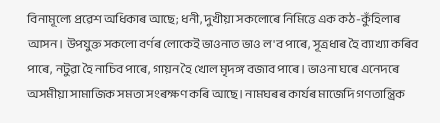বিনামূল্যে প্ৰৱেশ অধিকাৰ আছে; ধনী, দুখীয়া সকলোৰে নিমিত্তে এক কঠ-কুঁহিলাৰ আসন। উপযুক্ত সকলো বৰ্ণৰ লোকেই ভাওনাত ভাও ল'ব পাৰে, সূত্ৰধাৰ হৈ ব্যাখ্যা কৰিব পাৰে, নটুৱা হৈ নাচিব পাৰে, গায়ন হৈ খোল মৃদঙ্গ বজাব পাৰে। ভাওনা ঘৰে এনেদৰে অসমীয়া সামাজিক সমতা সংৰক্ষণ কৰি আছে। নামঘৰৰ কাৰ্যৰ মাজেদি গণতান্ত্রিক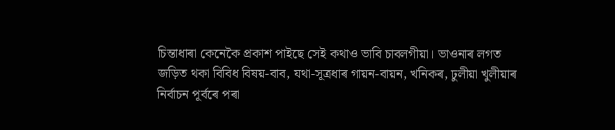চিন্তাধাৰা কেনেকৈ প্রকাশ পাইছে সেই কথাও ভাবি চাবলগীয়া। ভাওনাৰ লগত জড়িত থকা বিবিধ বিষয়-বাব, যথা-সূত্ৰধাৰ গায়ন-বায়ন, খনিকৰ, ঢুলীয়া খুলীয়াৰ নিৰ্বাচন পূৰ্বৰে পৰা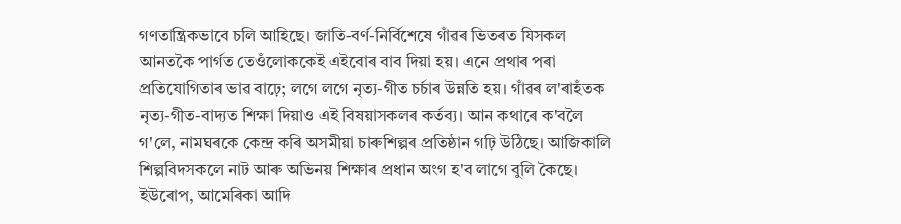গণতান্ত্রিকভাবে চলি আহিছে। জাতি-বর্ণ-নির্বিশেষে গাঁৱৰ ভিতৰত যিসকল আনতকৈ পাৰ্গত তেওঁলোককেই এইবোৰ বাব দিয়া হয়। এনে প্ৰথাৰ পৰা প্ৰতিযোগিতাৰ ভাৱ বাঢ়ে; লগে লগে নৃত্য-গীত চৰ্চাৰ উন্নতি হয়। গাঁৱৰ ল'ৰাহঁতক নৃত্য-গীত-বাদ্যত শিক্ষা দিয়াও এই বিষয়াসকলৰ কর্তব্য। আন কথাৰে ক'বলৈ গ'লে, নামঘৰকে কেন্দ্ৰ কৰি অসমীয়া চাৰুশিল্পৰ প্রতিষ্ঠান গঢ়ি উঠিছে। আজিকালি শিল্পবিদসকলে নাট আৰু অভিনয় শিক্ষাৰ প্ৰধান অংগ হ'ব লাগে বুলি কৈছে। ইউৰোপ, আমেৰিকা আদি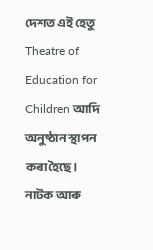দেশত এই হেতু Theatre of Education for Children আদি অনুষ্ঠান স্থাপন কৰা হৈছে। নাটক আৰু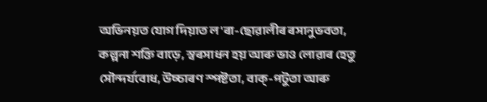অভিনয়ত যোগ দিয়াত ল'ৰা-ছোৱালীৰ ৰসানুভবতা, কল্পনা শক্তি বাড়ে, স্বৰসাধন হয় আৰু ভাও লোৱাৰ হেতু সৌন্দৰ্যবোধ, উচ্চাৰণ স্পষ্টতা, বাক্-পটুতা আৰু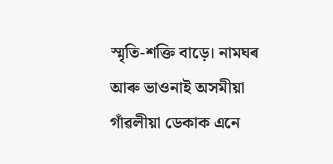স্মৃতি-শক্তি বাড়ে। নামঘৰ আৰু ভাওনাই অসমীয়া গাঁৱলীয়া ডেকাক এনে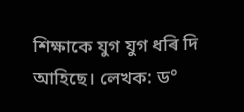শিক্ষাকে যুগ যুগ ধৰি দি আহিছে। লেখক: ড°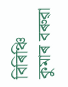বিৰিঞ্চি কুমাৰ বৰুৱা